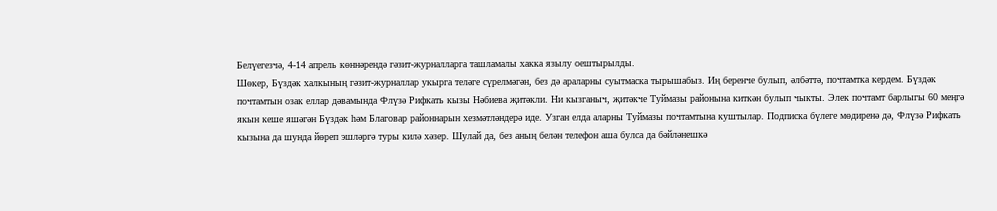Белүегезчә, 4-14 апрель көннәрендә гәзит-журналларга ташламалы хакка язылу оештырылды.
Шөкер, Бүздәк халкының гәзит-журналлар укырга теләге сүрелмәгән, без дә араларны суытмаска тырышабыз. Иң беренче булып, әлбәттә, почтамтка кердем. Бүздәк почтамтын озак еллар дәвамында Флүзә Рифкать кызы Нәбиева җитәкли. Ни кызганыч, җитәкче Туймазы районына киткән булып чыкты. Элек почтамт барлыгы 60 меңгә якын кеше яшәгән Бүздәк һәм Благовар районнарын хезмәтләндерә иде. Узган елда аларны Туймазы почтамтына куштылар. Подписка бүлеге мөдиренә дә, Флүзә Рифкать кызына да шунда йөреп эшләргә туры килә хәзер. Шулай да, без аның белән телефон аша булса да бәйләнешкә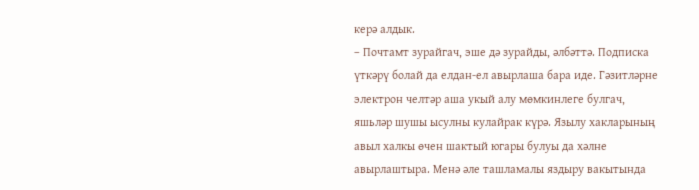керә алдык.
– Почтамт зурайгач, эше дә зурайды, әлбәттә. Подписка үткәрү болай да елдан-ел авырлаша бара иде. Гәзитләрне электрон челтәр аша укый алу мөмкинлеге булгач, яшьләр шушы ысулны кулайрак күрә. Язылу хакларының авыл халкы өчен шактый югары булуы да хәлне авырлаштыра. Менә әле ташламалы яздыру вакытында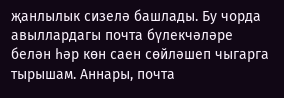җанлылык сизелә башлады. Бу чорда авыллардагы почта бүлекчәләре белән һәр көн саен сөйләшеп чыгарга тырышам. Аннары, почта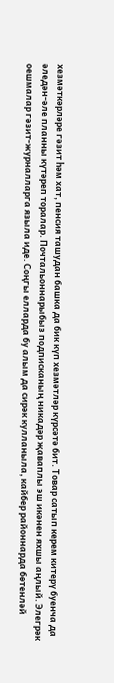хезмәткәрләре гәзит һәм хат, пенсия ташудан башка да бик күп хезмәтләр күрсәтә бит. Товар сатып керем китерү буенча да әледән-әле планны күтәреп торалар. Почтальоннарыбыз подписканың никадәр җаваплы эш икәнен яхшы аңлый. Элегрәк оешмалар гәзит-журналларга языла иде. Соңгы елларда бу алым да сирәк кулланыла, кайбер районнарда бөтенләй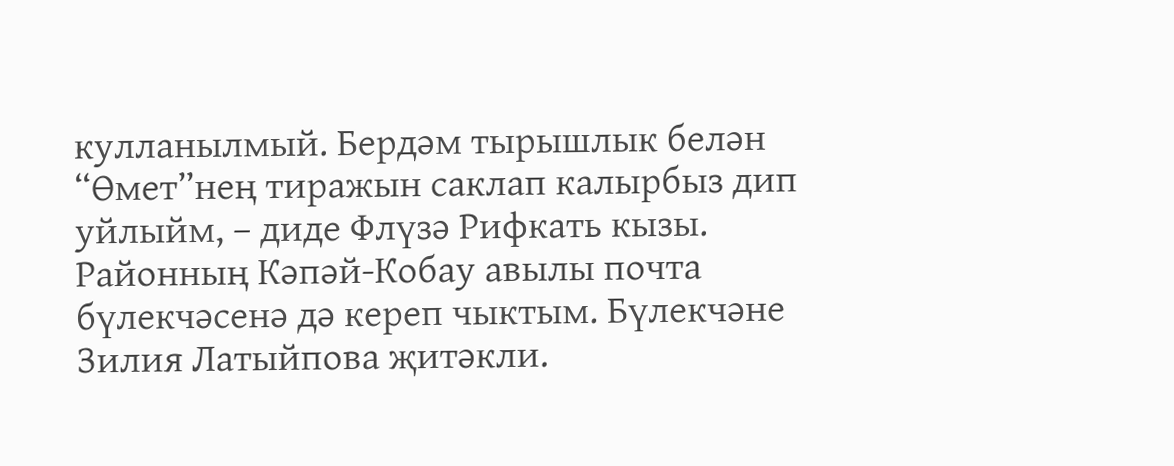кулланылмый. Бердәм тырышлык белән “Өмет”нең тиражын саклап калырбыз дип уйлыйм, – диде Флүзә Рифкать кызы. Районның Кәпәй-Кобау авылы почта бүлекчәсенә дә кереп чыктым. Бүлекчәне Зилия Латыйпова җитәкли.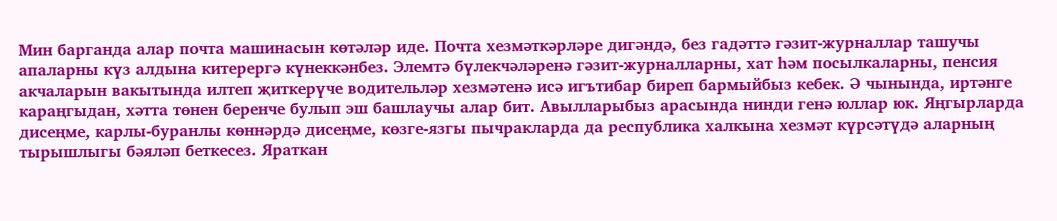Мин барганда алар почта машинасын көтәләр иде. Почта хезмәткәрләре дигәндә, без гадәттә гәзит-журналлар ташучы апаларны күз алдына китерергә күнеккәнбез. Элемтә бүлекчәләренә гәзит-журналларны, хат һәм посылкаларны, пенсия акчаларын вакытында илтеп җиткерүче водительләр хезмәтенә исә игътибар биреп бармыйбыз кебек. Ә чынында, иртәнге караңгыдан, хәтта төнен беренче булып эш башлаучы алар бит. Авылларыбыз арасында нинди генә юллар юк. Яңгырларда дисеңме, карлы-буранлы көннәрдә дисеңме, көзге-язгы пычракларда да республика халкына хезмәт күрсәтүдә аларның тырышлыгы бәяләп беткесез. Яраткан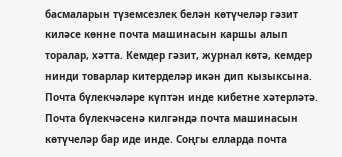басмаларын түземсезлек белән көтүчеләр гәзит киләсе көнне почта машинасын каршы алып торалар, хәтта. Кемдер гәзит, журнал көтә, кемдер нинди товарлар китерделәр икән дип кызыксына.
Почта бүлекчәләре күптән инде кибетне хәтерләтә. Почта бүлекчәсенә килгәндә почта машинасын көтүчеләр бар иде инде. Соңгы елларда почта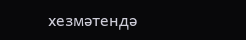хезмәтендә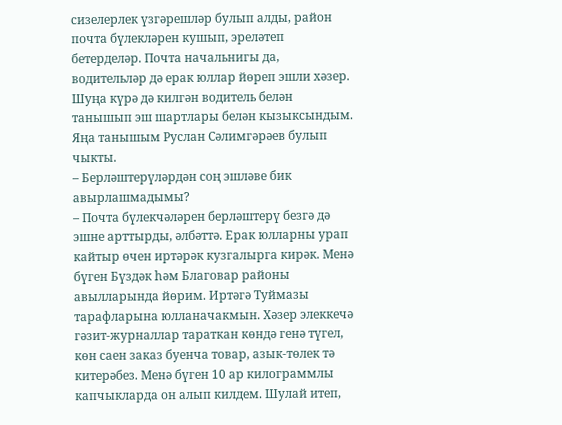сизелерлек үзгәрешләр булып алды, район почта бүлекләрен кушып, эреләтеп бетерделәр. Почта начальнигы да, водительләр дә ерак юллар йөреп эшли хәзер. Шуңа күрә дә килгән водитель белән танышып эш шартлары белән кызыксындым. Яңа танышым Руслан Сәлимгәрәев булып чыкты.
– Берләштерүләрдән соң эшләве бик авырлашмадымы?
– Почта бүлекчәләрен берләштерү безгә дә эшне арттырды, әлбәттә. Ерак юлларны урап кайтыр өчен иртәрәк кузгалырга кирәк. Менә бүген Бүздәк һәм Благовар районы авылларында йөрим. Иртәгә Туймазы тарафларына юлланачакмын. Хәзер элеккечә гәзит-журналлар тараткан көндә генә түгел, көн саен заказ буенча товар, азык-төлек тә китерәбез. Менә бүген 10 ар килограммлы капчыкларда он алып килдем. Шулай итеп,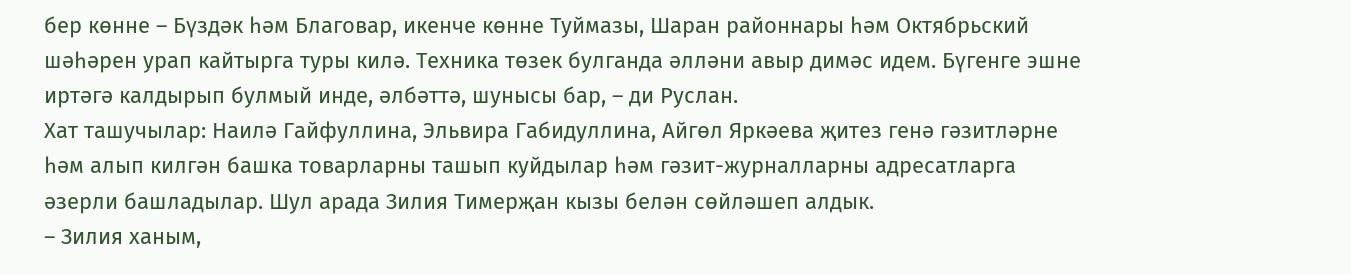бер көнне – Бүздәк һәм Благовар, икенче көнне Туймазы, Шаран районнары һәм Октябрьский шәһәрен урап кайтырга туры килә. Техника төзек булганда әлләни авыр димәс идем. Бүгенге эшне иртәгә калдырып булмый инде, әлбәттә, шунысы бар, – ди Руслан.
Хат ташучылар: Наилә Гайфуллина, Эльвира Габидуллина, Айгөл Яркәева җитез генә гәзитләрне һәм алып килгән башка товарларны ташып куйдылар һәм гәзит-журналларны адресатларга әзерли башладылар. Шул арада Зилия Тимерҗан кызы белән сөйләшеп алдык.
– Зилия ханым,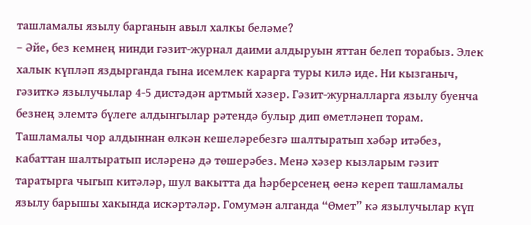ташламалы язылу барганын авыл халкы беләме?
– Әйе, без кемнең нинди гәзит-журнал даими алдыруын яттан белеп торабыз. Элек халык күпләп яздырганда гына исемлек карарга туры килә иде. Ни кызганыч, гәзиткә язылучылар 4-5 дистәдән артмый хәзер. Гәзит-журналларга язылу буенча безнең элемтә бүлеге алдынгылар рәтендә булыр дип өметләнеп торам. Ташламалы чор алдыннан өлкән кешеләребезгә шалтыратып хәбәр итәбез, кабаттан шалтыратып исләренә дә төшерәбез. Менә хәзер кызларым гәзит таратырга чыгып китәләр, шул вакытта да һәрберсенең өенә кереп ташламалы язылу барышы хакында искәртәләр. Гомумән алганда “Өмет” кә язылучылар күп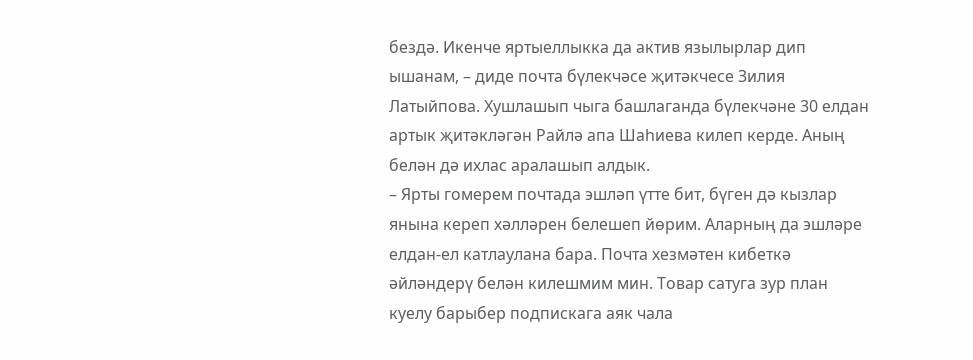бездә. Икенче яртыеллыкка да актив язылырлар дип ышанам, – диде почта бүлекчәсе җитәкчесе Зилия Латыйпова. Хушлашып чыга башлаганда бүлекчәне 30 елдан артык җитәкләгән Райлә апа Шаһиева килеп керде. Аның белән дә ихлас аралашып алдык.
– Ярты гомерем почтада эшләп үтте бит, бүген дә кызлар янына кереп хәлләрен белешеп йөрим. Аларның да эшләре елдан-ел катлаулана бара. Почта хезмәтен кибеткә әйләндерү белән килешмим мин. Товар сатуга зур план куелу барыбер подпискага аяк чала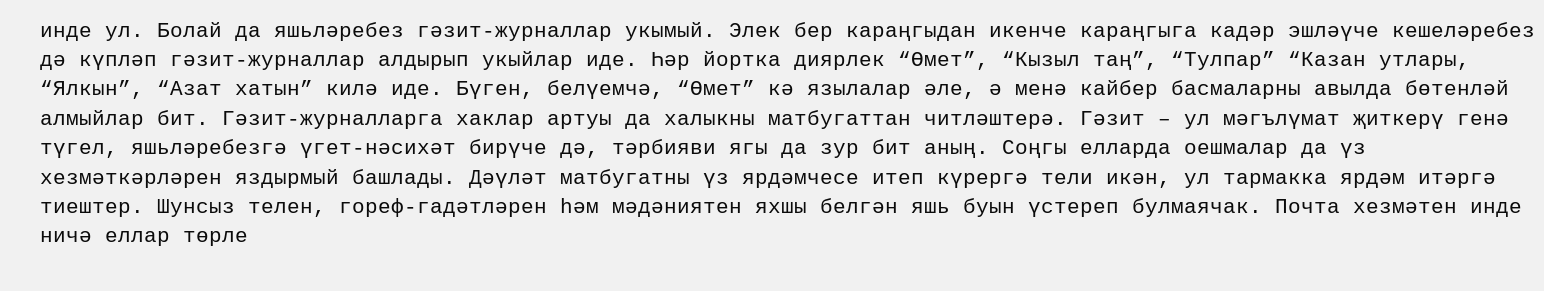инде ул. Болай да яшьләребез гәзит-журналлар укымый. Элек бер караңгыдан икенче караңгыга кадәр эшләүче кешеләребез дә күпләп гәзит-журналлар алдырып укыйлар иде. Һәр йортка диярлек “Өмет”, “Кызыл таң”, “Тулпар” “Казан утлары, “Ялкын”, “Азат хатын” килә иде. Бүген, белүемчә, “Өмет” кә язылалар әле, ә менә кайбер басмаларны авылда бөтенләй алмыйлар бит. Гәзит-журналларга хаклар артуы да халыкны матбугаттан читләштерә. Гәзит – ул мәгълүмат җиткерү генә түгел, яшьләребезгә үгет-нәсихәт бирүче дә, тәрбияви ягы да зур бит аның. Соңгы елларда оешмалар да үз хезмәткәрләрен яздырмый башлады. Дәүләт матбугатны үз ярдәмчесе итеп күрергә тели икән, ул тармакка ярдәм итәргә тиештер. Шунсыз телен, гореф-гадәтләрен һәм мәдәниятен яхшы белгән яшь буын үстереп булмаячак. Почта хезмәтен инде ничә еллар төрле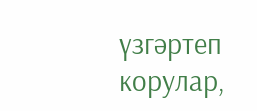үзгәртеп корулар,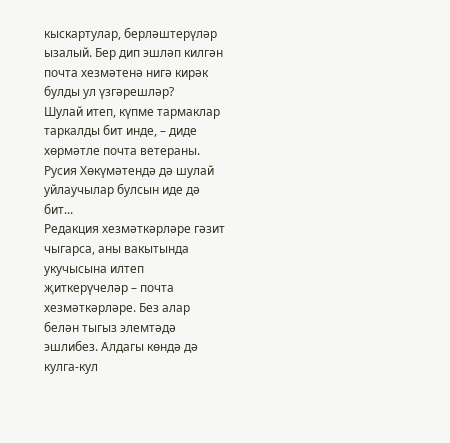кыскартулар, берләштерүләр ызалый. Бер дип эшләп килгән почта хезмәтенә нигә кирәк булды ул үзгәрешләр?
Шулай итеп, күпме тармаклар таркалды бит инде, – диде хөрмәтле почта ветераны.
Русия Хөкүмәтендә дә шулай уйлаучылар булсын иде дә бит...
Редакция хезмәткәрләре гәзит чыгарса, аны вакытында укучысына илтеп җиткерүчеләр – почта хезмәткәрләре. Без алар белән тыгыз элемтәдә эшлибез. Алдагы көндә дә кулга-кул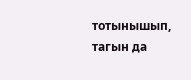тотынышып, тагын да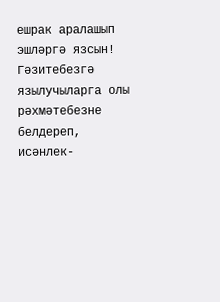ешрак аралашып эшләргә язсын! Гәзитебезгә язылучыларга олы рәхмәтебезне белдереп, исәнлек-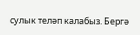сулык теләп калабыз. Бергә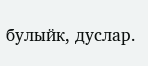булыйк, дуслар.